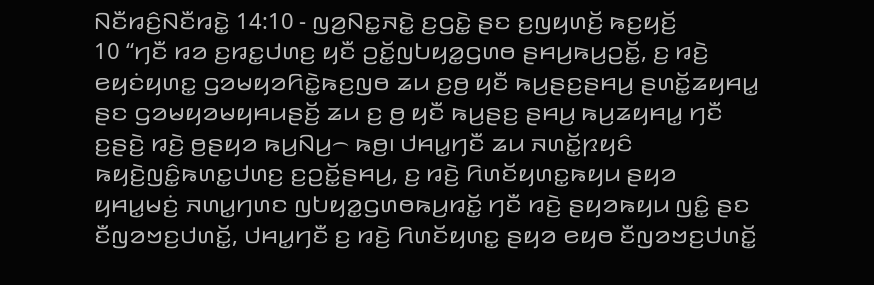ꤡꤢꤪꤙꤢꤨ꤬ꤡꤢꤪꤙꤢꤧ꤭ 14:10 - ꤜꤤ꤬ꤡꤢ꤭ꤏꤢꤧ꤭ ꤢ꤬ꤞꤢꤧ꤭ ꤔꤢ ꤢ꤬ꤜꤟꤛꤢꤩ꤬ ꤒꤢ꤬ꤟꤢꤩ꤬
10 “ꤚꤢꤪ ꤙꤤ ꤢ꤬ꤙꤢ꤭ꤓꤛꤢ꤬ ꤟꤢꤪ ꤑꤢꤩ꤭ꤜꤝꤟꤤ꤭ꤞꤛꤥ ꤔꤌꤣ꤬ꤒꤣ꤬ꤑꤢꤩ꤭, ꤢ꤬ ꤙꤢꤧ꤬ ꤕꤟꤢꤦꤟꤛꤢ꤭ ꤞꤤꤗꤟꤤꤖꤢꤧ꤭ꤒꤢ꤬ꤜꤥ ꤘꤣ ꤢ꤬ꤥ꤬ ꤟꤢꤪ ꤒꤣ꤬ꤔꤢ꤬ꤔꤌꤣ꤬ ꤔꤛꤢꤩ꤭ꤘꤟꤌꤣ꤭ ꤔꤢ ꤞꤤꤗꤟꤤꤗꤟꤌꤣꤔꤢꤩ꤬ ꤘꤣ ꤢ꤬ ꤥ꤬ ꤟꤢꤪ ꤒꤣ꤬ꤔꤢ꤬ ꤔꤌꤣ꤬ ꤒꤣ꤬ꤘꤟꤌꤣ꤭ ꤚꤢꤪ ꤢ꤬ꤔꤢꤧ꤬ ꤙꤢꤧ꤬ ꤥ꤬ꤔꤟꤤ ꤒꤣ꤬ꤡꤣ꤬꤮ ꤒꤥ꤬꤯ ꤓꤌꤣ꤭ꤚꤢꤪ ꤘꤣ ꤏꤛꤢꤩ꤭ꤐꤟꤢꤨ ꤒꤟꤢꤧ꤬ꤜꤢꤨ꤭ꤒꤛꤢ꤭ꤓꤛꤢ꤬ ꤢ꤬ꤑꤢꤩ꤭ꤔꤌꤣ꤬, ꤢ꤬ ꤙꤢꤧ꤬ ꤖꤛꤢꤩꤟꤛꤢ꤭ꤒꤟꤣ ꤔꤟꤤ ꤟꤌꤣ꤭ꤗꤢꤦ꤬ ꤏꤛꤣ꤭ꤚꤛꤢ ꤜꤝꤟꤤ꤭ꤞꤛꤥꤒꤣ꤬ꤙꤢꤩ꤭ ꤚꤢꤪ ꤙꤢꤧ꤬ ꤔꤟꤤꤒꤟꤣ ꤜꤢꤨ꤭ ꤔꤢ ꤢꤪꤜꤤꤠꤢ꤬ꤓꤛꤢꤩ꤭, ꤓꤌꤣ꤭ꤚꤢꤪ ꤢ꤬ ꤙꤢꤧ꤬ ꤖꤛꤢꤩꤟꤛꤢ꤭ ꤔꤟꤤ ꤕꤟꤥ ꤢꤪꤜꤤꤠꤢ꤬ꤓꤛꤢꤩ꤭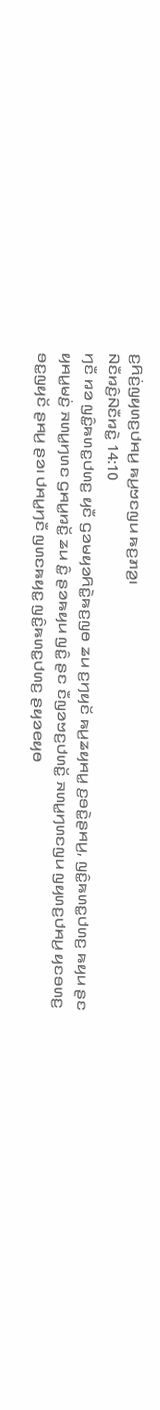ꤢ꤬ꤖꤢꤦ꤬ꤜꤟꤛꤢ꤬ꤓꤌꤣ꤬ ꤒꤣ꤬ꤠꤢꤜꤣ ꤒꤢ꤬ꤊꤤ꤬꤯
ꤡꤢꤪꤙꤢꤨ꤬ꤡꤢꤪꤙꤢꤧ꤭ 14:10
ꤚꤢꤪ ꤙꤤ ꤜꤢꤨ꤭ꤒꤛꤢ꤭ꤓꤛꤢ꤬ ꤟꤢꤪ ꤞꤤꤗꤟꤤꤖꤢꤧ꤭ꤒꤢ꤬ꤜꤥ ꤘꤣ ꤢ꤬ꤚꤟꤢꤩ ꤒꤣ꤬ꤘꤟꤌꤣ꤭ ꤢ꤬ꤋꤢꤧ꤭ꤔꤌꤣ꤬, ꤜꤢꤨ꤭ꤒꤛꤢ꤭ꤓꤛꤢ꤬ ꤒꤟꤣ ꤔꤢ ꤟꤌꤣ꤭ꤗꤢꤦ꤬ ꤏꤛꤣ꤭ꤚꤛꤢ ꤞꤌꤣ꤭ꤙꤢꤩ꤭ ꤘꤣ ꤢꤨ꤭ ꤔꤤꤒꤟꤣ ꤜꤢꤨ꤭ ꤔꤢ ꤢꤪꤜꤤꤠꤢ꤬ꤓꤛꤢꤩ꤭ ꤏꤛꤣ꤭ꤚꤛꤢꤜꤣ ꤜꤟꤛꤢ꤬ꤓꤌꤣ꤬ ꤟꤢꤋꤛꤢ꤬ ꤋꤢ꤭ꤜꤟꤢꤩ ꤔꤌꤣ꤬ ꤔꤤ꤯ ꤓꤌꤣ꤭ꤚꤢꤪ ꤜꤛꤢꤒꤟꤢ꤭ ꤜꤢꤨ꤭ꤒꤛꤢ꤭ꤓꤛꤢ꤬ ꤔꤟꤤꤕꤟꤥ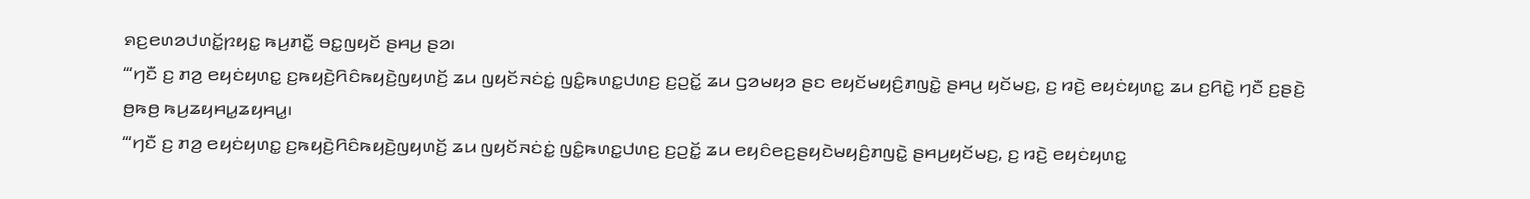ꤎꤢ꤬ꤕꤛꤤꤓꤛꤢꤩ꤭ꤐꤟꤢ꤭ ꤒꤣ꤬ꤊꤢꤪ꤭ ꤋꤢ꤭ꤜꤟꤢꤩ ꤔꤌꤣ꤬ ꤔꤤ꤯
“‘ꤚꤢꤪ ꤢ꤬ ꤊꤤ꤬ ꤕꤟꤢꤦꤟꤛꤢ꤭ ꤢ꤬ꤒꤟꤢꤧ꤬ꤖꤢꤨꤒꤟꤢꤧ꤬ꤜꤟꤛꤢꤩ꤬ ꤘꤣ ꤜꤟꤢꤩꤏꤢꤦꤢꤦ꤭ ꤜꤢꤨ꤭ꤒꤛꤢ꤭ꤓꤛꤢ꤬ ꤢ꤬ꤑꤢꤩ꤭ ꤘꤣ ꤞꤤꤗꤟꤤ ꤔꤢ ꤕꤟꤢꤩꤗꤟꤢꤨ꤬ꤊꤜꤢꤧ꤭ ꤔꤌꤣ꤬ ꤟꤢꤩꤗꤢ꤬, ꤢ꤬ ꤙꤢꤧ꤬ ꤕꤟꤢꤦꤟꤛꤢ꤭ ꤘꤣ ꤢ꤬ꤖꤢꤧ꤭ ꤚꤢꤪ ꤢ꤬ꤔꤢꤧ꤬ ꤥ꤬ꤒꤥ꤬ ꤒꤣ꤬ꤘꤟꤌꤣ꤭ꤘꤟꤌꤣ꤭꤯
“‘ꤚꤢꤪ ꤢ꤬ ꤊꤤ꤬ ꤕꤟꤢꤦꤟꤛꤢ꤭ ꤢ꤬ꤒꤟꤢꤧ꤬ꤖꤢꤨꤒꤟꤢꤧ꤬ꤜꤟꤛꤢꤩ꤬ ꤘꤣ ꤜꤟꤢꤩꤏꤢꤦꤢꤦ꤭ ꤜꤢꤨ꤭ꤒꤛꤢ꤭ꤓꤛꤢ꤬ ꤢ꤬ꤑꤢꤩ꤭ ꤘꤣ ꤕꤟꤢꤨꤕꤢ꤬ꤔꤟꤢꤧꤗꤟꤢꤨ꤬ꤊꤜꤢꤧ꤭ ꤔꤌꤣ꤬ꤟꤢꤩꤗꤢ꤬, ꤢ꤬ ꤙꤢꤧ꤬ ꤕꤟꤢꤦꤟꤛꤢ꤭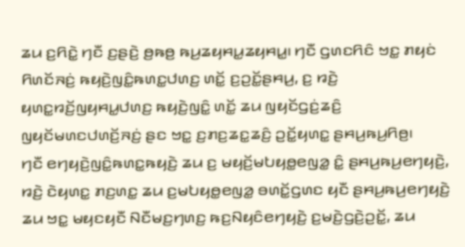ꤘꤣ ꤢ꤬ꤖꤢꤧ꤭ ꤚꤢꤪ ꤢ꤬ꤔꤢꤧ꤬ ꤥ꤬ꤒꤥ꤬ ꤒꤣ꤬ꤘꤟꤌꤣ꤭ꤘꤟꤌꤣ꤭꤯ ꤚꤢꤪ ꤞꤛꤢꤖꤢꤨ ꤠꤢ꤭ ꤊꤟꤢꤦ ꤖꤛꤢꤩꤏꤢꤦ꤬ ꤒꤟꤢꤧ꤬ꤜꤢꤨ꤭ꤒꤛꤢ꤭ꤓꤛꤢ꤬ ꤛꤢꤩ꤭ ꤢ꤬ꤑꤢꤩ꤭ꤔꤌꤣ꤬, ꤢ꤬ ꤙꤢꤧ꤬ ꤟꤛꤢ꤭ꤙꤢꤩ꤬ꤜꤟꤌꤣ꤭ꤓꤛꤢ꤬ ꤒꤟꤢꤧ꤬ꤜꤢꤨ꤭ ꤛꤢꤩ꤭ ꤘꤣ ꤜꤟꤢꤩꤞꤢꤦ꤬ꤘꤢꤨ꤬ ꤜꤟꤢꤩꤗꤛꤢꤓꤛꤢꤩ꤬ꤏꤢꤦ꤬ ꤔꤢ ꤠꤢ꤭ ꤢ꤬ꤊꤢ꤬ꤘꤢ꤭ꤘꤢꤨ꤬ ꤑꤢꤩ꤭ꤟꤛꤢ꤭ ꤔꤌꤣ꤬ꤒꤣ꤬ꤖꤥ꤬꤯
ꤚꤢꤪ ꤕꤚꤟꤢꤧ꤬ꤜꤢꤨ꤭ꤒꤛꤢ꤭ꤒꤟꤢꤧ꤬ ꤘꤣ ꤢ꤬ ꤗꤟꤢꤩ꤬ꤗꤝꤟꤥ꤭ꤕꤜꤤ꤭ ꤢꤨ꤭ ꤔꤌꤣ꤬ꤒꤣ꤬ꤕꤚꤟꤢꤧ꤬, ꤙꤢꤧ꤬ ꤢꤧꤟꤛꤢ꤭ ꤊꤢ꤬ꤛꤢ꤭ ꤘꤣ ꤢ꤬ꤗꤝꤟꤥ꤭ꤕꤜꤤ꤭ ꤋꤛꤢꤩ꤭ꤞꤛꤢ ꤟꤢꤪ ꤔꤌꤣ꤬ꤒꤣ꤬ꤕꤚꤟꤢꤧ꤬ ꤘꤣ ꤠꤢ꤭ ꤗꤟꤢꤟꤢꤪ ꤡꤢꤪꤗꤢ꤬ꤚꤛꤢ꤬ ꤒꤢ꤬ꤡꤟꤢꤨꤕꤚꤟꤢꤧ꤬ ꤢ꤬ꤗꤢꤧ꤬ꤞꤢꤧ꤬ꤑꤢꤩ꤭, ꤘꤣ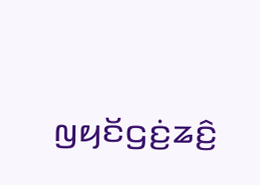ꤜꤟꤢꤩꤞꤢꤦ꤬ꤘꤢꤨ꤬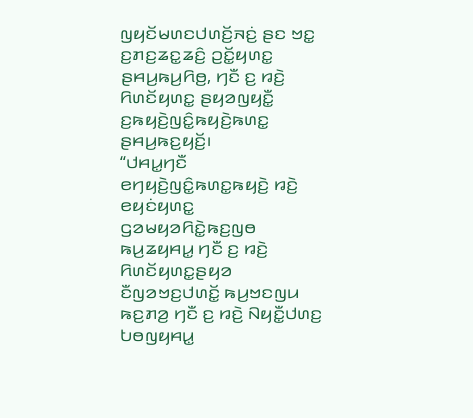ꤜꤟꤢꤩꤗꤛꤢꤓꤛꤢꤩ꤬ꤏꤢꤦ꤬ ꤔꤢ ꤠꤢ꤭ ꤢ꤬ꤊꤢ꤬ꤘꤢ꤭ꤘꤢꤨ꤬ ꤑꤢꤩ꤭ꤟꤛꤢ꤭ ꤔꤌꤣ꤬ꤒꤣ꤬ꤖꤥ꤬, ꤚꤢꤪ ꤢ꤬ ꤙꤢꤧ꤬ ꤖꤛꤢꤩꤟꤛꤢ꤭ ꤔꤟꤤꤜꤟꤢꤪ꤭ ꤢ꤬ꤒꤟꤢꤧ꤬ꤜꤢꤨ꤭ꤒꤟꤢꤧ꤬ꤒꤛꤢ꤭ ꤔꤌꤣ꤬ꤒꤢ꤬ꤟꤢꤩ꤬꤯
“ꤓꤌꤣ꤭ꤚꤢꤪ ꤕꤚꤟꤢꤧ꤬ꤜꤢꤨ꤭ꤒꤛꤢ꤭ꤒꤟꤢꤧ꤬ ꤙꤢꤧ꤬ ꤕꤟꤢꤦꤟꤛꤢ꤭ ꤞꤤꤗꤟꤤꤖꤢꤧ꤭ꤒꤢ꤬ꤜꤥ ꤒꤣ꤬ꤘꤟꤌꤣ꤭ ꤚꤢꤪ ꤢ꤬ ꤙꤢꤧ꤬ ꤖꤛꤢꤩꤟꤛꤢ꤭ꤔꤟꤤ ꤢꤪꤜꤤꤠꤢ꤬ꤓꤛꤢꤩ꤭ ꤒꤣ꤬ꤠꤢꤜꤣ ꤒꤢ꤬ꤊꤤ꤬ ꤚꤢꤪ ꤢ꤬ ꤙꤢꤧ꤬ ꤡꤟꤢꤪ꤭ꤓꤛꤢ꤬ ꤝꤥꤜꤟꤌꤣ꤭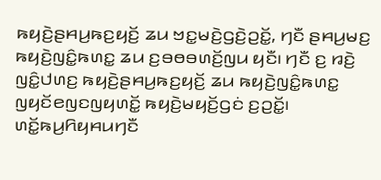ꤒꤟꤢꤧ꤬ꤔꤌꤣ꤬ꤒꤢ꤬ꤟꤢꤩ꤬ ꤘꤣ ꤠꤢ꤭ꤗꤢꤧ꤬ꤞꤢꤧ꤬ꤑꤢꤩ꤭, ꤚꤢꤪ ꤔꤌꤣ꤬ꤗꤢ꤬ ꤒꤟꤢꤧ꤬ꤜꤢꤨ꤭ꤒꤛꤢ꤭ ꤘꤣ ꤢ꤬ꤋꤥꤋꤛꤢꤩ꤬ꤜꤣ ꤟꤢꤪ꤯ ꤚꤢꤪ ꤢ꤬ ꤙꤢꤧ꤬ ꤜꤢꤨ꤭ꤓꤛꤢ꤬ ꤒꤟꤢꤧ꤬ꤔꤌꤣ꤬ꤒꤢ꤬ꤟꤢꤩ꤬ ꤘꤣ ꤒꤟꤢꤧ꤬ꤜꤢꤨ꤭ꤒꤛꤢ꤭ ꤜꤟꤢꤩꤕꤜꤢꤜꤟꤛꤢꤩ꤭ ꤒꤟꤢꤧ꤬ꤗꤟꤢꤩ꤬ꤞꤢꤦ ꤢ꤬ꤑꤢꤩ꤭꤯
ꤛꤢꤩ꤭ꤒꤣ꤬ꤖꤟꤌꤣꤚꤢꤪ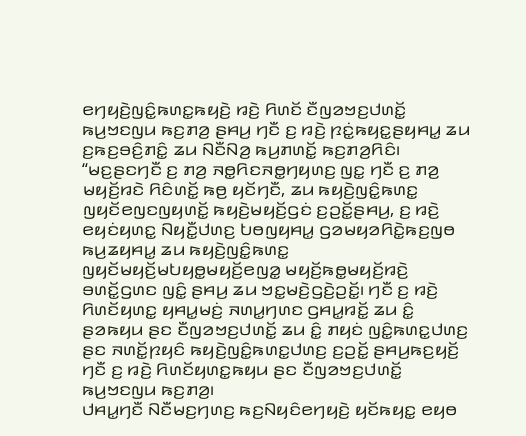ꤕꤚꤟꤢꤧ꤬ꤜꤢꤨ꤭ꤒꤛꤢ꤭ꤒꤟꤢꤧ꤬ ꤙꤢꤧ꤬ ꤖꤛꤢꤩ ꤢꤪꤜꤤꤠꤢ꤬ꤓꤛꤢꤩ꤭ ꤒꤣ꤬ꤠꤢꤜꤣ ꤒꤢ꤬ꤊꤤ꤬ ꤔꤌꤣ꤬ ꤚꤢꤪ ꤢ꤬ ꤙꤢꤧ꤬ ꤐꤢꤦ꤭ꤒꤟꤢ꤭ꤔꤟꤌꤣ꤭ ꤘꤣ ꤢ꤬ꤒꤢ꤬ꤋꤢꤨ꤬ꤊꤢꤨ꤭ ꤘꤣ ꤡꤢꤪꤡꤤ꤬ ꤒꤣ꤬ꤊꤛꤢꤩ꤭ ꤒꤢ꤬ꤊꤤ꤬ꤖꤢꤨ꤯
“ꤗꤢ꤬ꤔꤢꤚꤢꤪ ꤢ꤬ ꤊꤤ꤬ ꤏꤥ꤭ꤖꤢꤏꤥ꤭ꤚꤟꤛꤢ꤬ ꤜꤢ꤭ ꤚꤢꤪ ꤢ꤬ ꤊꤤ꤬ ꤗꤟꤢꤩ꤬ꤙꤢꤧ ꤖꤢꤨꤛꤢꤩ꤭ ꤒꤥ꤬ ꤟꤢꤩꤚꤢꤪ, ꤘꤣ ꤒꤟꤢꤧ꤬ꤜꤢꤨ꤭ꤒꤛꤢ꤭ ꤜꤟꤢꤩꤕꤜꤢꤜꤟꤛꤢꤩ꤭ ꤒꤟꤢꤧ꤬ꤗꤟꤢꤩ꤬ꤞꤢꤦ ꤢ꤬ꤑꤢꤩ꤭ꤔꤌꤣ꤬, ꤢ꤬ ꤙꤢꤧ꤬ ꤕꤟꤢꤦꤟꤛꤢ꤭ ꤡꤟꤢꤪ꤭ꤓꤛꤢ꤬ ꤝꤥꤜꤟꤌꤣ꤭ ꤞꤤꤗꤟꤤꤖꤢꤧ꤭ꤒꤢ꤬ꤜꤥ ꤒꤣ꤬ꤘꤟꤌꤣ꤭ ꤘꤣ ꤒꤟꤢꤧ꤬ꤜꤢꤨ꤭ꤒꤛꤢ꤭ ꤜꤟꤢꤩꤗꤟꤢꤩ꤬ꤗꤝꤟꤥ꤭ꤗꤟꤢꤩ꤬ꤕꤜꤤ꤭ ꤗꤟꤢꤩ꤬ꤒꤥ꤭ꤗꤟꤢꤩ꤬ꤙꤢꤧ꤬ ꤋꤛꤢꤩ꤭ꤞꤛꤢ ꤜꤢꤨ꤭ ꤔꤌꤣ꤬ ꤘꤣ ꤠꤢ꤭ꤗꤢꤧ꤬ꤞꤢꤧ꤬ꤑꤢꤩ꤭꤯ ꤚꤢꤪ ꤢ꤬ ꤙꤢꤧ꤬ ꤖꤛꤢꤩꤟꤛꤢ꤭ ꤟꤌꤣ꤭ꤗꤢꤦ꤬ ꤏꤛꤣ꤭ꤚꤛꤢ ꤞꤌꤣ꤭ꤙꤢꤩ꤭ ꤘꤣ ꤢꤨ꤭ ꤔꤤꤒꤟꤣ ꤔꤢ ꤢꤪꤜꤤꤠꤢ꤬ꤓꤛꤢꤩ꤭ ꤘꤣ ꤢꤨ꤭ ꤊꤟꤢꤦ ꤜꤢꤨ꤭ꤒꤛꤢ꤭ꤓꤛꤢ꤬ ꤔꤢ ꤏꤛꤢꤩ꤭ꤐꤟꤢꤨ ꤒꤟꤢꤧ꤬ꤜꤢꤨ꤭ꤒꤛꤢ꤭ꤓꤛꤢ꤬ ꤢ꤬ꤑꤢꤩ꤭ ꤔꤌꤣ꤬ꤒꤢ꤬ꤟꤢꤩ꤬ ꤚꤢꤪ ꤢ꤬ ꤙꤢꤧ꤬ ꤖꤛꤢꤩꤟꤛꤢ꤭ꤒꤟꤣ ꤔꤢ ꤢꤪꤜꤤꤠꤢ꤬ꤓꤛꤢꤩ꤭ ꤒꤣ꤬ꤠꤢꤜꤣ ꤒꤢ꤬ꤊꤤ꤬꤯
ꤓꤌꤣ꤭ꤚꤢꤪ ꤡꤢꤪꤗꤢ꤬ꤚꤛꤢ꤬ ꤒꤢ꤬ꤡꤟꤢꤨꤕꤚꤟꤢꤧ꤬ ꤟꤢꤩꤒꤟꤢ꤭ ꤕꤟꤥ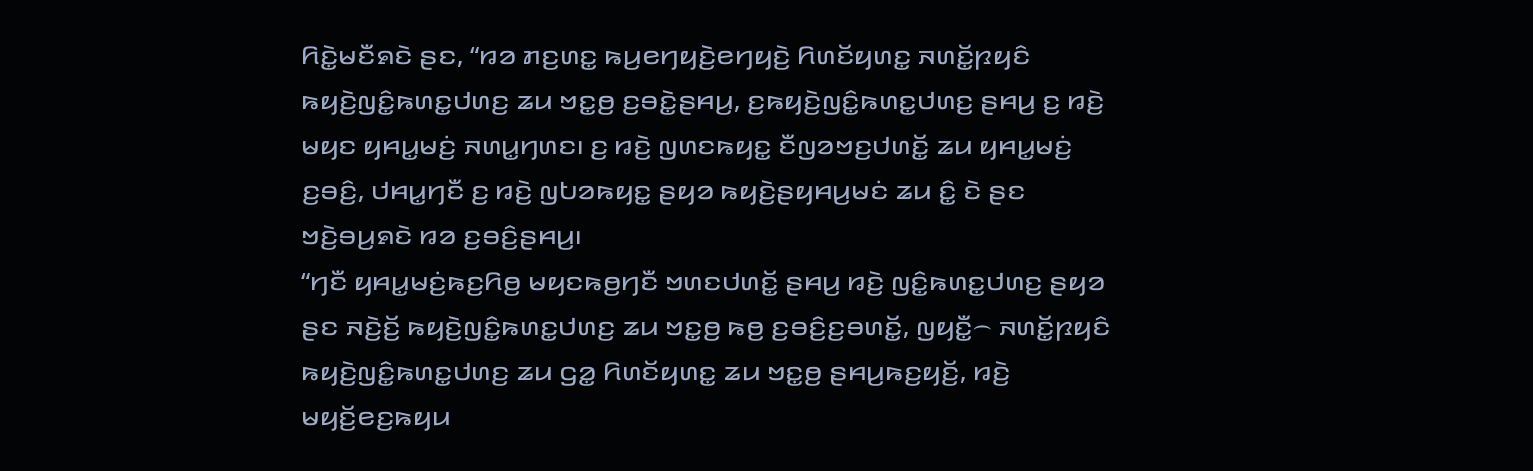ꤖꤢꤧ꤭ꤗꤢꤪꤎꤢꤧ ꤔꤢ, “ꤙꤤ ꤊꤢ꤬ꤛꤢ꤭ ꤒꤣ꤬ꤕꤚꤟꤢꤧ꤬ꤕꤚꤟꤢꤧ꤬ ꤖꤛꤢꤩꤟꤛꤢ꤭ ꤏꤛꤢꤩ꤭ꤐꤟꤢꤨ ꤒꤟꤢꤧ꤬ꤜꤢꤨ꤭ꤒꤛꤢ꤭ꤓꤛꤢ꤬ ꤘꤣ ꤠꤢ꤭ꤥ꤬ ꤢ꤬ꤋꤢꤧ꤭ꤔꤌꤣ꤬, ꤢ꤬ꤒꤟꤢꤧ꤬ꤜꤢꤨ꤭ꤒꤛꤢ꤭ꤓꤛꤢ꤬ ꤔꤌꤣ꤬ ꤢ꤬ ꤙꤢꤧ꤬ ꤗꤟꤢ ꤟꤌꤣ꤭ꤗꤢꤦ꤬ ꤏꤛꤣ꤭ꤚꤛꤢ꤯ ꤢ꤬ ꤙꤢꤧ꤬ ꤜꤛꤢꤒꤟꤢ꤭ ꤢꤪꤜꤤꤠꤢ꤬ꤓꤛꤢꤩ꤭ ꤘꤣ ꤟꤌꤣ꤭ꤗꤢꤦ꤬ ꤢ꤬ꤋꤢꤨ꤬, ꤓꤌꤣ꤭ꤚꤢꤪ ꤢ꤬ ꤙꤢꤧ꤬ ꤜꤝꤤꤒꤟꤢ꤭ ꤔꤟꤤ ꤒꤟꤢꤧ꤬ꤔꤟꤌꤣ꤬ꤗꤢꤦ ꤘꤣ ꤢꤨ꤭ ꤢꤧ ꤔꤢ ꤠꤢꤧ꤬ꤋꤣ꤬ꤎꤢꤧ ꤙꤤ ꤢ꤬ꤋꤢꤨ꤬ꤔꤌꤣ꤬꤯
“ꤚꤢꤪ ꤟꤌꤣ꤭ꤗꤢꤦ꤬ꤒꤢ꤬ꤖꤥ꤬ ꤗꤟꤢꤒꤥ꤬ꤚꤢꤪ ꤠꤛꤢꤓꤛꤢꤩ꤭ ꤔꤌꤣ꤬ ꤙꤢꤧ꤬ ꤜꤢꤨ꤭ꤒꤛꤢ꤭ꤓꤛꤢ꤬ ꤔꤟꤤ ꤔꤢ ꤏꤢꤧ꤬ꤢꤩ꤬ ꤒꤟꤢꤧ꤬ꤜꤢꤨ꤭ꤒꤛꤢ꤭ꤓꤛꤢ꤬ ꤘꤣ ꤠꤢ꤭ꤥ꤬ ꤒꤥ꤬ ꤢ꤬ꤋꤢꤨ꤬ꤢ꤬ꤋꤛꤢꤩ꤭, ꤜꤟꤢꤪ꤭꤮ ꤏꤛꤢꤩ꤭ꤐꤟꤢꤨ ꤒꤟꤢꤧ꤬ꤜꤢꤨ꤭ꤒꤛꤢ꤭ꤓꤛꤢ꤬ ꤘꤣ ꤞꤤ꤭ ꤖꤛꤢꤩꤟꤛꤢ꤭ ꤘꤣ ꤠꤢ꤭ꤥ꤬ ꤔꤌꤣ꤬ꤒꤢ꤬ꤟꤢꤩ꤬, ꤙꤢꤧ꤬ ꤗꤟꤢꤩ꤬ꤕꤢ꤬ꤒꤟꤣ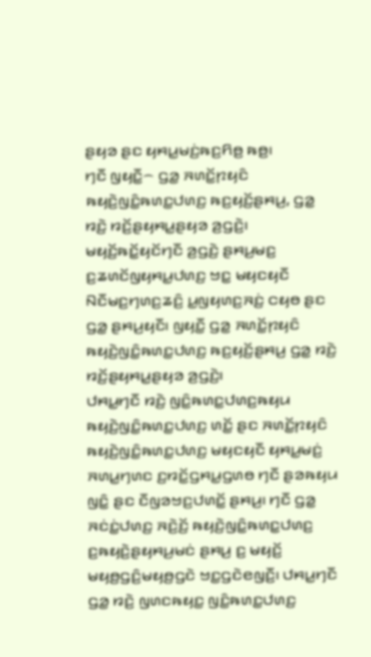ꤔꤟꤤ ꤔꤢ ꤟꤌꤣ꤭ꤗꤢꤦ꤬ꤒꤢ꤬ꤖꤥ꤬ ꤒꤥ꤬꤯
ꤚꤢꤪ ꤜꤟꤢꤪ꤭꤮ ꤞꤤ꤭ ꤏꤛꤢꤩ꤭ꤐꤟꤢꤨ ꤒꤟꤢꤧ꤬ꤜꤢꤨ꤭ꤒꤛꤢ꤭ꤓꤛꤢ꤬ ꤒꤢ꤬ꤟꤢꤩ꤬ꤔꤌꤣ꤬, ꤞꤤ꤭ ꤙꤢꤧ꤬ ꤙꤢꤩ꤬ꤔꤟꤌꤣ꤭ꤔꤟꤤ ꤤ꤬ꤞꤢꤧ꤬꤯ ꤗꤟꤢꤩ꤬ꤒꤢꤩ꤭ꤟꤢꤩꤚꤢꤪ ꤤ꤬ꤞꤢꤧ꤬ ꤔꤌꤣ꤬ꤗꤢ꤬ ꤢ꤬ꤘꤛꤢꤩꤜꤟꤌꤣ꤭ꤓꤛꤢ꤬ ꤠꤢ꤭ ꤗꤟꤢꤟꤢꤪ ꤡꤢꤪꤗꤢ꤬ꤚꤛꤢ꤬ꤘꤢꤨ꤬ ꤣ꤭ꤜꤟꤛꤢ꤬ꤏꤢꤦ꤬ ꤍꤟꤥ ꤔꤢ ꤞꤤ꤭ ꤔꤌꤣ꤬ꤟꤢꤪ꤯ ꤜꤟꤢꤪ꤭ ꤞꤤ꤭ ꤏꤛꤢꤩ꤭ꤐꤟꤢꤨ ꤒꤟꤢꤧ꤬ꤜꤢꤨ꤭ꤒꤛꤢ꤭ꤓꤛꤢ꤬ ꤒꤢ꤬ꤟꤢꤩ꤬ꤔꤌꤣ꤬ ꤞꤤ꤭ ꤙꤢꤧ꤬ ꤙꤢꤩ꤬ꤔꤟꤌꤣ꤭ꤔꤟꤤ ꤤ꤬ꤞꤢꤧ꤬꤯
ꤓꤌꤣ꤭ꤚꤢꤪ ꤙꤢꤧ꤬ ꤜꤢꤨ꤭ꤒꤛꤢ꤭ꤓꤛꤢ꤬ꤒꤟꤣ ꤒꤟꤢꤧ꤬ꤜꤢꤨ꤭ꤒꤛꤢ꤭ꤓꤛꤢ꤬ ꤛꤢꤩ꤭ ꤔꤢ ꤏꤛꤢꤩ꤭ꤐꤟꤢꤨ ꤒꤟꤢꤧ꤬ꤜꤢꤨ꤭ꤒꤛꤢ꤭ꤓꤛꤢ꤬ ꤗꤟꤢꤟꤢꤪ ꤟꤌꤣ꤭ꤗꤢꤦ꤬ ꤏꤛꤣ꤭ꤚꤛꤢ ꤢ꤬ꤙꤢꤩ꤭ꤞꤌꤣ꤭ꤞꤛꤥ ꤚꤢꤪ ꤔꤤꤒꤟꤣ ꤜꤢꤨ꤭ ꤔꤢ ꤢꤪꤜꤤꤠꤢ꤬ꤓꤛꤢꤩ꤭ ꤔꤌꤣ꤬꤯ ꤚꤢꤪ ꤞꤤ꤭ ꤏꤢꤦꤢꤦ꤭ꤓꤛꤢ꤬ ꤏꤢꤧ꤬ꤢꤩ꤬ ꤒꤟꤢꤧ꤬ꤜꤢꤨ꤭ꤒꤛꤢ꤭ꤓꤛꤢ꤬ ꤢ꤬ꤒꤟꤢꤧ꤬ꤔꤟꤌꤣ꤬ꤗꤢꤦ ꤔꤌꤣ꤬ ꤢ꤬ ꤗꤟꤢꤩ꤬ ꤗꤟꤥ꤬ꤞꤢꤨ꤬ꤗꤟꤥ꤬ꤞꤢꤧ ꤠꤢ꤭ꤞꤢꤧꤕꤜꤢꤪ꤬꤯ ꤓꤌꤣ꤭ꤚꤢꤪ ꤞꤤ꤭ ꤙꤢꤧ꤬ ꤜꤛꤢꤒꤟꤢ꤭ ꤜꤢꤨ꤭ꤒꤛꤢ꤭ꤓꤛꤢ꤬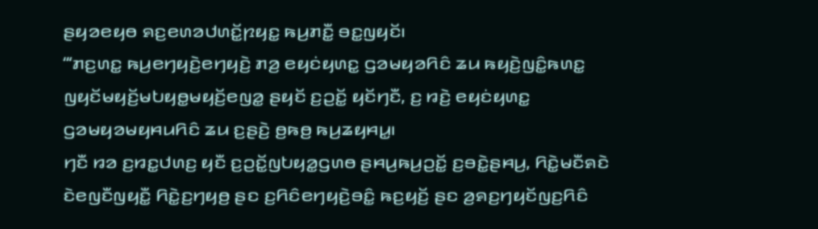ꤔꤟꤤꤕꤟꤥ ꤎꤢ꤬ꤕꤛꤤꤓꤛꤢꤩ꤭ꤐꤟꤢ꤭ ꤒꤣ꤬ꤊꤢꤪ꤭ ꤋꤢ꤭ꤜꤟꤢꤩ꤯
“‘ꤊꤢ꤬ꤛꤢ꤭ ꤒꤣ꤬ꤕꤚꤟꤢꤧ꤬ꤕꤚꤟꤢꤧ꤬ ꤊꤤ꤬ ꤕꤟꤢꤦꤟꤛꤢ꤭ ꤞꤤꤗꤟꤤꤖꤢꤨ ꤘꤣ ꤒꤟꤢꤧ꤬ꤜꤢꤨ꤭ꤒꤛꤢ꤭ ꤜꤟꤢꤩꤗꤟꤢꤩ꤬ꤗꤝꤟꤥ꤭ꤗꤟꤢꤩ꤬ꤕꤜꤤ꤭ ꤔꤟꤢꤩ ꤢ꤬ꤑꤢꤩ꤭ ꤟꤢꤩꤚꤢꤪ, ꤢ꤬ ꤙꤢꤧ꤬ ꤕꤟꤢꤦꤟꤛꤢ꤭ ꤞꤤꤗꤟꤤꤗꤟꤌꤣꤖꤢꤨ ꤘꤣ ꤢ꤬ꤔꤢꤧ꤬ ꤥ꤬ꤒꤥ꤬ ꤒꤣ꤬ꤘꤟꤌꤣ꤭꤯
ꤚꤢꤪ ꤙꤤ ꤢ꤬ꤙꤢ꤭ꤓꤛꤢ꤬ ꤟꤢꤪ ꤢ꤬ꤑꤢꤩ꤭ꤜꤝꤟꤤ꤭ꤞꤛꤥ ꤔꤌꤣ꤬ꤒꤣ꤬ꤑꤢꤩ꤭ ꤢ꤬ꤋꤢꤧ꤭ꤔꤌꤣ꤬, ꤖꤢꤧ꤭ꤗꤢꤪꤎꤢꤧ ꤢꤧꤕꤜꤢꤪꤜꤟꤢꤪ꤭ ꤖꤢꤧ꤭ꤢ꤬ꤚꤟꤥ꤬ ꤔꤢ ꤢ꤬ꤖꤢꤨꤕꤚꤟꤢꤧ꤬ꤋꤢꤨ꤭ ꤒꤢ꤬ꤟꤢꤩ꤬ ꤔꤢ ꤤ꤬ꤎꤢ꤬ꤚꤟꤢꤩꤜꤢ꤬ꤖꤢꤨ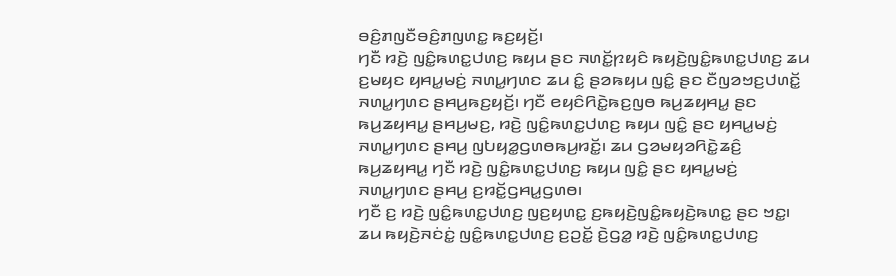ꤋꤢꤨ꤬ꤊꤜꤢꤪꤋꤢꤨ꤬ꤊꤜꤛꤢ꤭ ꤒꤢ꤬ꤟꤢꤩ꤬꤯
ꤚꤢꤪ ꤙꤢꤧ꤬ ꤜꤢꤨ꤭ꤒꤛꤢ꤭ꤓꤛꤢ꤬ ꤒꤟꤣ ꤔꤢ ꤏꤛꤢꤩ꤭ꤐꤟꤢꤨ ꤒꤟꤢꤧ꤬ꤜꤢꤨ꤭ꤒꤛꤢ꤭ꤓꤛꤢ꤬ ꤘꤣ ꤢ꤬ꤗꤟꤢ ꤟꤌꤣ꤭ꤗꤢꤦ꤬ ꤏꤛꤣ꤭ꤚꤛꤢ ꤘꤣ ꤢꤨ꤭ ꤔꤤꤒꤟꤣ ꤜꤢꤨ꤭ ꤔꤢ ꤢꤪꤜꤤꤠꤢ꤬ꤓꤛꤢꤩ꤭ ꤏꤛꤣ꤭ꤚꤛꤢ ꤔꤌꤣ꤬ꤒꤢ꤬ꤟꤢꤩ꤬꤯ ꤚꤢꤪ ꤕꤟꤢꤨꤖꤢꤧ꤭ꤒꤢ꤬ꤜꤥ ꤒꤣ꤬ꤘꤟꤌꤣ꤭ ꤔꤢ ꤒꤣ꤬ꤘꤟꤌꤣ꤭ ꤔꤌꤣ꤬ꤗꤢ꤬, ꤙꤢꤧ꤬ ꤜꤢꤨ꤭ꤒꤛꤢ꤭ꤓꤛꤢ꤬ ꤒꤟꤣ ꤜꤢꤨ꤭ ꤔꤢ ꤟꤌꤣ꤭ꤗꤢꤦ꤬ ꤏꤛꤣ꤭ꤚꤛꤢ ꤔꤌꤣ꤬ ꤜꤝꤟꤤ꤭ꤞꤛꤥꤒꤣ꤬ꤙꤢꤩ꤭꤯ ꤘꤣ ꤞꤤꤗꤟꤤꤖꤢꤧ꤭ꤘꤢꤨ꤬ ꤒꤣ꤬ꤘꤟꤌꤣ꤭ ꤚꤢꤪ ꤙꤢꤧ꤬ ꤜꤢꤨ꤭ꤒꤛꤢ꤭ꤓꤛꤢ꤬ ꤒꤟꤣ ꤜꤢꤨ꤭ ꤔꤢ ꤟꤌꤣ꤭ꤗꤢꤦ꤬ ꤏꤛꤣ꤭ꤚꤛꤢ ꤔꤌꤣ꤬ ꤢ꤬ꤙꤢꤩ꤭ꤞꤌꤣ꤭ꤞꤛꤥ꤯
ꤚꤢꤪ ꤢ꤬ ꤙꤢꤧ꤬ ꤜꤢꤨ꤭ꤒꤛꤢ꤭ꤓꤛꤢ꤬ ꤜꤢ꤬ꤟꤛꤢ꤭ ꤢ꤬ꤒꤟꤢꤧ꤬ꤜꤢꤨ꤭ꤒꤟꤢꤧ꤬ꤒꤛꤢ꤭ ꤔꤢ ꤠꤢ꤭꤯ ꤘꤣ ꤒꤟꤢꤧ꤬ꤏꤢꤦꤢꤦ꤭ ꤜꤢꤨ꤭ꤒꤛꤢ꤭ꤓꤛꤢ꤬ ꤢ꤬ꤑꤢꤩ꤭ ꤢꤧ꤬ꤞꤤ꤭ ꤙꤢꤧ꤬ ꤜꤢꤨ꤭ꤒꤛꤢ꤭ꤓꤛꤢ꤬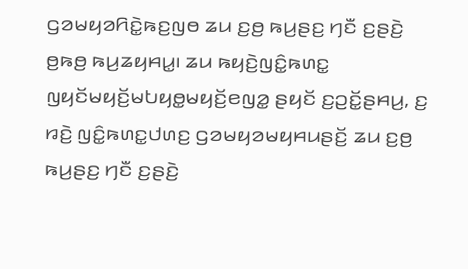ꤞꤤꤗꤟꤤꤖꤢꤧ꤭ꤒꤢ꤬ꤜꤥ ꤘꤣ ꤢ꤬ꤥ꤬ ꤒꤣ꤬ꤔꤢ꤬ ꤚꤢꤪ ꤢ꤬ꤔꤢꤧ꤬ ꤥ꤬ꤒꤥ꤬ ꤒꤣ꤬ꤘꤟꤌꤣ꤭꤯ ꤘꤣ ꤒꤟꤢꤧ꤬ꤜꤢꤨ꤭ꤒꤛꤢ꤭ ꤜꤟꤢꤩꤗꤟꤢꤩ꤬ꤗꤝꤟꤥ꤭ꤗꤟꤢꤩ꤬ꤕꤜꤤ꤭ ꤔꤟꤢꤩ ꤢ꤬ꤑꤢꤩ꤭ꤔꤌꤣ꤬, ꤢ꤬ ꤙꤢꤧ꤬ ꤜꤢꤨ꤭ꤒꤛꤢ꤭ꤓꤛꤢ꤬ ꤞꤤꤗꤟꤤꤗꤟꤌꤣꤔꤢꤩ꤬ ꤘꤣ ꤢ꤬ꤥ꤬ ꤒꤣ꤬ꤔꤢ꤬ ꤚꤢꤪ ꤢ꤬ꤔꤢꤧ꤬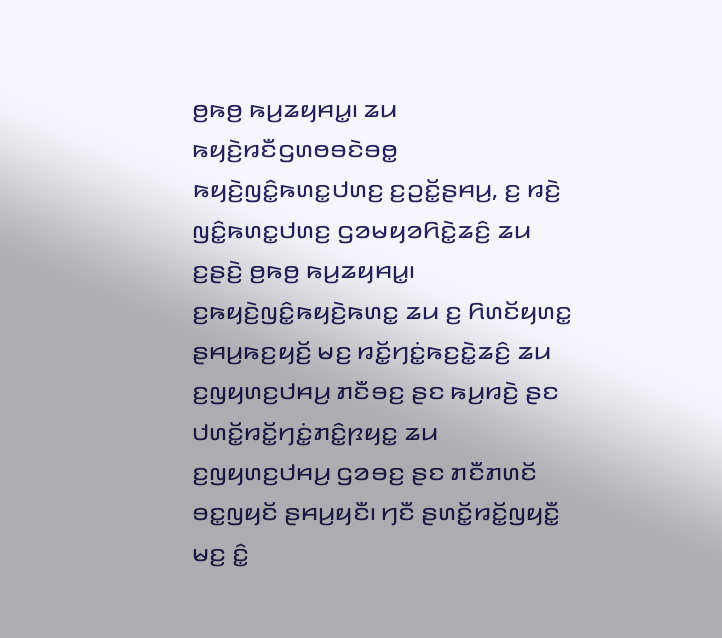ꤥ꤬ꤒꤥ꤬ ꤒꤣ꤬ꤘꤟꤌꤣ꤭꤯ ꤘꤣ ꤒꤟꤢꤧ꤬ꤙꤢꤪꤞꤛꤥꤋꤢꤧꤋꤥ꤭ ꤒꤟꤢꤧ꤬ꤜꤢꤨ꤭ꤒꤛꤢ꤭ꤓꤛꤢ꤬ ꤢ꤬ꤑꤢꤩ꤭ꤔꤌꤣ꤬, ꤢ꤬ ꤙꤢꤧ꤬ ꤜꤢꤨ꤭ꤒꤛꤢ꤭ꤓꤛꤢ꤬ ꤞꤤꤗꤟꤤꤖꤢꤧ꤭ꤘꤢꤨ꤬ ꤘꤣ ꤢ꤬ꤔꤢꤧ꤬ ꤥ꤬ꤒꤥ꤬ ꤒꤣ꤬ꤘꤟꤌꤣ꤭꤯
ꤢ꤬ꤒꤟꤢꤧ꤬ꤜꤢꤨ꤭ꤒꤟꤢꤧ꤬ꤒꤛꤢ꤭ ꤘꤣ ꤢ꤬ ꤖꤛꤢꤩꤟꤛꤢ꤭ ꤔꤌꤣ꤬ꤒꤢ꤬ꤟꤢꤩ꤬ ꤗꤢ꤬ ꤙꤢꤩ꤭ꤚꤢꤦ꤭ꤒꤢ꤬ꤢꤧ꤭ꤘꤢꤨ꤬ ꤘꤣ ꤢ꤬ꤜꤟꤛꤢ꤬ꤓꤌꤣ꤬ ꤊꤢꤪꤋꤢ꤬ ꤔꤢ ꤒꤣ꤬ꤙꤢꤧ꤬ ꤔꤢ ꤓꤛꤢꤩ꤭ꤙꤢꤩ꤭ꤚꤢꤦ꤭ꤊꤢꤨ꤭ꤐꤟꤢ꤭ ꤘꤣ ꤢ꤬ꤜꤟꤛꤢ꤬ꤓꤌꤣ꤬ ꤞꤤꤋꤢ꤬ ꤔꤢ ꤊꤢꤪꤊꤛꤢꤩ ꤋꤢ꤭ꤜꤟꤢꤩ ꤔꤌꤣ꤬ꤟꤢꤪ꤯ ꤚꤢꤪ ꤔꤛꤢꤩ꤭ꤙꤢꤩ꤭ꤜꤟꤢꤪ꤭ ꤗꤢ꤬ ꤢꤨ꤭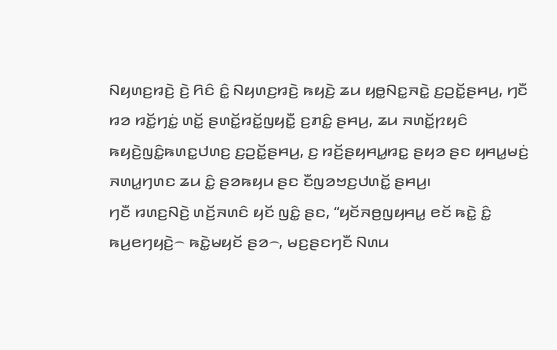ꤡꤟꤛꤢ꤬ꤙꤢꤧ꤬ ꤢꤧ꤬ ꤖꤢꤨ ꤢꤨ꤭ ꤡꤟꤛꤢ꤬ꤙꤢꤧ꤬ ꤒꤟꤢꤧ꤬ ꤘꤣ ꤟꤥ꤭ꤡꤢ꤭ꤏꤢꤧ꤭ ꤢ꤬ꤑꤢꤩ꤭ꤔꤌꤣ꤬, ꤚꤢꤪ ꤙꤤ ꤙꤢꤩ꤭ꤚꤢꤦ꤭ ꤛꤢꤩ꤭ ꤔꤛꤢꤩ꤭ꤙꤢꤩ꤭ꤜꤟꤢꤪ꤭ ꤢ꤬ꤊꤢꤨ꤭ ꤔꤌꤣ꤬, ꤘꤣ ꤏꤛꤢꤩ꤭ꤐꤟꤢꤨ ꤒꤟꤢꤧ꤬ꤜꤢꤨ꤭ꤒꤛꤢ꤭ꤓꤛꤢ꤬ ꤢ꤬ꤑꤢꤩ꤭ꤔꤌꤣ꤬, ꤢ꤬ ꤙꤢꤩ꤬ꤔꤟꤌꤣ꤭ꤙꤢ꤭ ꤔꤟꤤ ꤔꤢ ꤟꤌꤣ꤭ꤗꤢꤦ꤬ ꤏꤛꤣ꤭ꤚꤛꤢ ꤘꤣ ꤢꤨ꤭ ꤔꤤꤒꤟꤣ ꤔꤢ ꤢꤪꤜꤤꤠꤢ꤬ꤓꤛꤢꤩ꤭ ꤔꤌꤣ꤬꤯
ꤚꤢꤪ ꤙꤛꤢ꤬ꤡꤢꤧ꤬ ꤛꤢꤩ꤬ꤏꤛꤢꤨ ꤟꤢꤩ ꤜꤢꤨ꤭ ꤔꤢ, “ꤟꤢꤩꤏꤥ꤬ꤜꤟꤌꤣ꤭ ꤕꤢꤩ ꤒꤢꤧ꤭ ꤢꤨ꤭ ꤒꤣ꤬ꤕꤚꤟꤢꤧ꤬꤮ ꤒꤢꤧ꤭ꤗꤟꤢꤩ ꤔꤤ꤮, ꤗꤢ꤬ꤔꤢꤚꤢꤪ ꤡꤛꤣ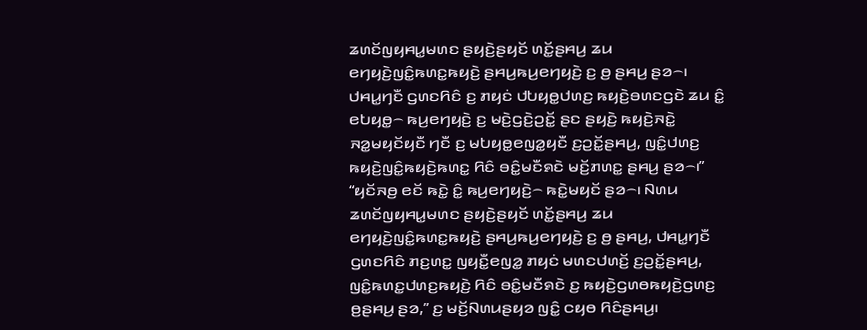ꤘꤛꤢꤩꤜꤟꤌꤣ꤭ꤗꤛꤢ ꤔꤟꤢꤧ꤬ꤔꤟꤢꤩ ꤛꤢꤩ꤭ꤔꤌꤣ꤬ ꤘꤣ ꤕꤚꤟꤢꤧ꤬ꤜꤢꤨ꤭ꤒꤛꤢ꤭ꤒꤟꤢꤧ꤬ ꤔꤌꤣ꤬ꤒꤣ꤬ꤕꤚꤟꤢꤧ꤬ ꤢ꤬ ꤥ꤬ ꤔꤌꤣ꤬ ꤔꤤ꤮꤯ ꤓꤌꤣ꤭ꤚꤢꤪ ꤞꤛꤢꤖꤢꤨ ꤢ꤬ ꤊꤟꤢꤦ ꤓꤝꤟꤥ꤭ꤓꤛꤢ꤬ ꤒꤟꤢꤧ꤬ꤋꤛꤢꤞꤢꤧ ꤘꤣ ꤢꤨ꤭ ꤕꤝꤟꤥ꤭꤮ ꤒꤣ꤬ꤕꤚꤟꤢꤧ꤬ ꤢ꤬ ꤗꤢꤧ꤬ꤞꤢꤧ꤬ꤑꤢꤩ꤭ ꤔꤢ ꤔꤟꤢꤧ꤬ ꤒꤟꤢꤧ꤬ꤏꤢꤧ꤭ ꤏꤤ꤭ꤗꤟꤢꤩꤟꤢꤪ ꤚꤢꤪ ꤢ꤬ ꤗꤝꤟꤥ꤭ꤕꤜꤤ꤭ꤟꤢꤪ ꤢ꤬ꤑꤢꤩ꤭ꤔꤌꤣ꤬, ꤜꤢꤨ꤭ꤓꤛꤢ꤬ ꤒꤟꤢꤧ꤬ꤜꤢꤨ꤭ꤒꤟꤢꤧ꤬ꤒꤛꤢ꤭ ꤖꤢꤨ ꤋꤢꤨ꤭ꤗꤢꤪꤎꤢꤧ ꤗꤢꤩ꤬ꤊꤛꤢ꤭ ꤔꤌꤣ꤬ ꤔꤤ꤮꤯”
“ꤟꤢꤩꤏꤥ꤬ ꤕꤢꤩ ꤒꤢꤧ꤭ ꤢꤨ꤭ ꤒꤣ꤬ꤕꤚꤟꤢꤧ꤬꤮ ꤒꤢꤧ꤭ꤗꤟꤢꤩ ꤔꤤ꤮꤯ ꤡꤛꤣ ꤘꤛꤢꤩꤜꤟꤌꤣ꤭ꤗꤛꤢ ꤔꤟꤢꤧ꤬ꤔꤟꤢꤩ ꤛꤢꤩ꤭ꤔꤌꤣ꤬ ꤘꤣ ꤕꤚꤟꤢꤧ꤬ꤜꤢꤨ꤭ꤒꤛꤢ꤭ꤒꤟꤢꤧ꤬ ꤔꤌꤣ꤬ꤒꤣ꤬ꤕꤚꤟꤢꤧ꤬ ꤢ꤬ ꤥ꤬ ꤔꤌꤣ꤬, ꤓꤌꤣ꤭ꤚꤢꤪ ꤞꤛꤢꤖꤢꤨ ꤊꤢ꤬ꤛꤢ꤭ ꤜꤟꤢꤪ꤭ꤕꤜꤤ꤭ ꤊꤟꤢꤦ ꤗꤛꤢꤓꤛꤢꤩ꤬ ꤢ꤬ꤑꤢꤩ꤭ꤔꤌꤣ꤬, ꤜꤢꤨ꤭ꤒꤛꤢ꤭ꤓꤛꤢ꤬ꤒꤟꤢꤧ꤬ ꤖꤢꤨ ꤋꤢꤨ꤭ꤗꤢꤪꤎꤢꤧ ꤢ꤬ ꤒꤟꤢꤧ꤬ꤞꤛꤥꤒꤟꤢꤧ꤬ꤞꤛꤢ꤬ ꤥ꤬ꤔꤌꤣ꤬ ꤔꤤ,” ꤢ꤬ ꤗꤢꤩ꤬ꤡꤛꤣꤔꤟꤤ ꤜꤢꤨ꤭ ꤍꤟꤥ ꤖꤢꤨꤔꤌꤣ꤬꤯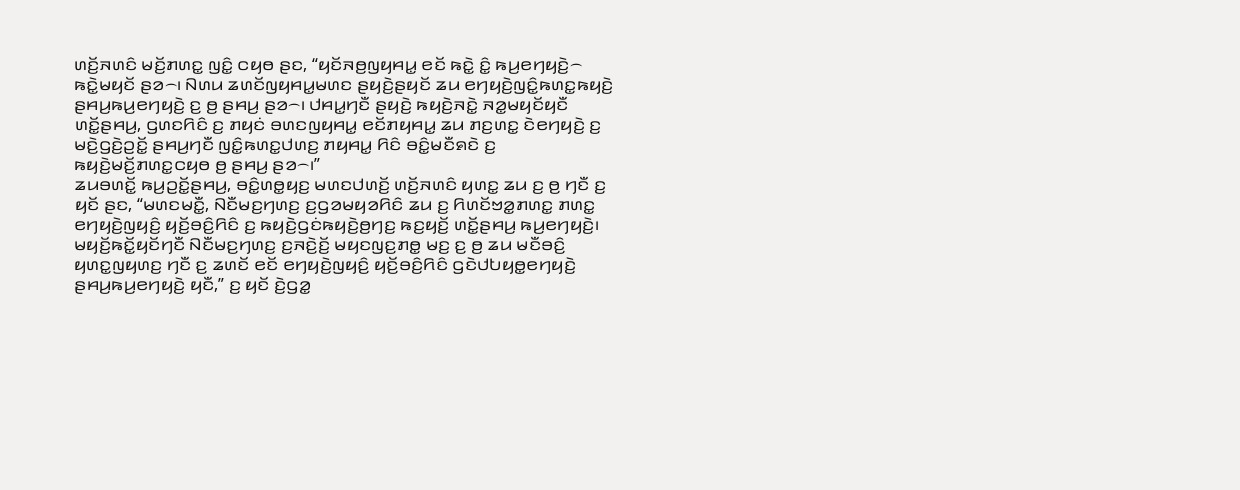ꤛꤢꤩ꤬ꤏꤛꤢꤨ ꤗꤢꤩ꤬ꤊꤛꤢ꤭ ꤜꤢꤨ꤭ ꤍꤟꤥ ꤔꤢ, “ꤟꤢꤩꤏꤥ꤬ꤜꤟꤌꤣ꤭ ꤕꤢꤩ ꤒꤢꤧ꤭ ꤢꤨ꤭ ꤒꤣ꤬ꤕꤚꤟꤢꤧ꤬꤮ ꤒꤢꤧ꤭ꤗꤟꤢꤩ ꤔꤤ꤮꤯ ꤡꤛꤣ ꤘꤛꤢꤩꤜꤟꤌꤣ꤭ꤗꤛꤢ ꤔꤟꤢꤧ꤬ꤔꤟꤢꤩ ꤘꤣ ꤕꤚꤟꤢꤧ꤬ꤜꤢꤨ꤭ꤒꤛꤢ꤭ꤒꤟꤢꤧ꤬ ꤔꤌꤣ꤬ꤒꤣ꤬ꤕꤚꤟꤢꤧ꤬ ꤢ꤬ ꤥ꤬ ꤔꤌꤣ꤬ ꤔꤤ꤮꤯ ꤓꤌꤣ꤭ꤚꤢꤪ ꤔꤟꤢꤧ꤬ ꤒꤟꤢꤧ꤬ꤏꤢꤧ꤭ ꤏꤤ꤭ꤗꤟꤢꤩꤟꤢꤪ ꤛꤢꤩ꤭ꤔꤌꤣ꤬, ꤞꤛꤢꤖꤢꤨ ꤢ꤬ ꤊꤟꤢꤦ ꤋꤛꤢꤜꤟꤌꤣ꤭ ꤕꤢꤩꤊꤟꤌꤣ꤭ ꤘꤣ ꤊꤢ꤬ꤛꤢ꤭ ꤢꤧꤕꤚꤟꤢꤧ꤬ ꤢ꤬ ꤗꤢꤧ꤬ꤞꤢꤧ꤬ꤑꤢꤩ꤭ ꤔꤌꤣ꤬ꤚꤢꤪ ꤜꤢꤨ꤭ꤒꤛꤢ꤭ꤓꤛꤢ꤬ ꤊꤟꤌꤣ꤭ ꤖꤢꤨ ꤋꤢꤨ꤭ꤗꤢꤪꤎꤢꤧ ꤢ꤬ ꤒꤟꤢꤧ꤬ꤗꤢꤩ꤬ꤊꤛꤢ꤭ꤍꤟꤥ ꤥ꤬ ꤔꤌꤣ꤬ ꤔꤤ꤮꤯”
ꤘꤣꤋꤛꤢꤩ꤭ ꤒꤣ꤬ꤑꤢꤩ꤭ꤔꤌꤣ꤬, ꤋꤢꤨ꤭ꤛꤥ꤭ꤟꤢ꤬ ꤗꤛꤢꤓꤛꤢꤩ꤬ ꤛꤢꤩ꤬ꤏꤛꤢꤨ ꤟꤛꤢ꤭ ꤘꤣ ꤢ꤬ ꤥ꤬ ꤚꤢꤪ ꤢ꤬ ꤟꤢꤩ ꤔꤢ, “ꤗꤛꤢꤗꤢꤪ꤭, ꤡꤢꤪꤗꤢ꤬ꤚꤛꤢ꤬ ꤢ꤬ꤞꤤꤗꤟꤤꤖꤢꤨ ꤘꤣ ꤢ꤬ ꤖꤛꤢꤩꤠꤤ꤭ꤊꤛꤢ꤭ ꤊꤛꤢ꤭ ꤕꤚꤟꤢꤧ꤬ꤜꤟꤢꤨ꤬ ꤟꤢꤩ꤬ꤋꤢꤨ꤬ꤖꤢꤨ ꤢ꤬ ꤒꤟꤢꤧ꤬ꤞꤢꤦꤒꤟꤢꤧ꤬ꤥ꤬ꤚꤢ꤬ ꤒꤢ꤬ꤟꤢꤩ꤬ ꤛꤢꤩ꤭ꤔꤌꤣ꤬ ꤒꤣ꤬ꤕꤚꤟꤢꤧ꤬꤯
ꤗꤟꤢꤩ꤬ꤒꤢꤩ꤭ꤟꤢꤩꤚꤢꤪ ꤡꤢꤪꤗꤢ꤬ꤚꤛꤢ꤬ ꤢ꤬ꤏꤢꤧ꤬ꤢꤩ꤬ ꤗꤟꤢꤜꤢ꤬ꤊꤥ꤭ ꤗꤢ꤬ ꤢ꤬ ꤥ꤬ ꤘꤣ ꤗꤢꤪꤋꤢꤨ꤬ ꤟꤛꤢ꤭ꤜꤟꤛꤢ꤬ ꤚꤢꤪ ꤢ꤬ ꤘꤛꤢꤩ ꤕꤢꤩ ꤕꤚꤟꤢꤧ꤬ꤜꤟꤢꤨ꤬ ꤟꤢꤩ꤬ꤋꤢꤨ꤬ꤖꤢꤨ ꤞꤢꤧꤓꤝꤟꤥ꤭ꤕꤚꤟꤢꤧ꤬ ꤔꤌꤣ꤬ꤒꤣ꤬ꤕꤚꤟꤢꤧ꤬ ꤟꤢꤪ,” ꤢ꤬ ꤟꤢꤩ ꤢꤧ꤬ꤞꤤ꤭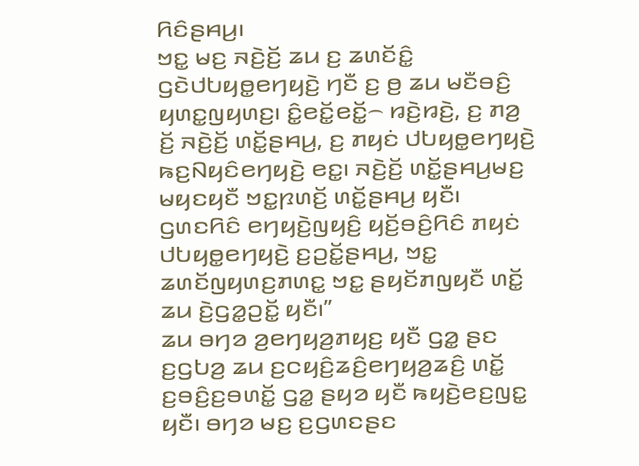ꤖꤢꤨꤔꤌꤣ꤬꤯
ꤠꤢ꤭ ꤗꤢ꤬ ꤏꤢꤧ꤬ꤢꤩ꤬ ꤘꤣ ꤢ꤬ ꤘꤛꤢꤩꤢꤨ꤭ ꤞꤢꤧꤓꤝꤟꤥ꤭ꤕꤚꤟꤢꤧ꤬ ꤚꤢꤪ ꤢ꤬ ꤥ꤬ ꤘꤣ ꤗꤢꤪꤋꤢꤨ꤬ ꤟꤛꤢ꤭ꤜꤟꤛꤢ꤬꤯ ꤢꤨ꤭ꤕꤢꤩ꤭ꤕꤢꤩ꤭꤮ ꤙꤢꤧ꤬ꤙꤢꤧ꤬, ꤢ꤬ ꤊꤤ꤬ ꤢꤩ꤬ ꤏꤢꤧ꤬ꤢꤩ꤬ ꤛꤢꤩ꤭ꤔꤌꤣ꤬, ꤢ꤬ ꤊꤟꤢꤦ ꤓꤝꤟꤥ꤭ꤕꤚꤟꤢꤧ꤬ ꤒꤢ꤬ꤡꤟꤢꤨꤕꤚꤟꤢꤧ꤬ ꤕꤢ꤭꤯ ꤏꤢꤧ꤬ꤢꤩ꤬ ꤛꤢꤩ꤭ꤔꤌꤣ꤬ꤗꤢ꤬ ꤗꤟꤢꤟꤢꤪ ꤠꤢ꤭ꤐꤛꤢꤩ꤬ ꤛꤢꤩ꤭ꤔꤌꤣ꤬ ꤟꤢꤪ꤯ ꤞꤛꤢꤖꤢꤨ ꤕꤚꤟꤢꤧ꤬ꤜꤟꤢꤨ꤬ ꤟꤢꤩ꤬ꤋꤢꤨ꤬ꤖꤢꤨ ꤊꤟꤢꤦ ꤓꤝꤟꤥ꤭ꤕꤚꤟꤢꤧ꤬ ꤢ꤬ꤑꤢꤩ꤭ꤔꤌꤣ꤬, ꤠꤢ꤭ ꤘꤛꤢꤩꤜꤟꤛꤢ꤬ꤊꤛꤢ꤭ ꤠꤢ꤭ ꤔꤟꤢꤩꤊꤜꤟꤢꤪ ꤛꤢꤩ꤭ ꤘꤣ ꤢꤧ꤬ꤞꤤ꤭ꤑꤢꤩ꤭ ꤟꤢꤪ꤯”
ꤘꤣ ꤋꤚꤤ ꤤ꤬ꤕꤚꤟꤤ꤬ꤊꤟꤢ꤬ ꤟꤢꤪ ꤞꤤ꤭ ꤔꤢ ꤢ꤬ꤞꤝꤤ꤬ ꤘꤣ ꤢ꤬ꤍꤟꤢꤨ꤬ꤘꤢꤨ꤬ꤕꤚꤟꤤ꤬ꤘꤢꤨ꤬ ꤛꤢꤩ꤭ ꤢ꤬ꤋꤢꤨ꤬ꤢ꤬ꤋꤛꤢꤩ꤭ ꤞꤤ꤭ ꤔꤟꤤ ꤟꤢꤪ ꤒꤟꤢꤧ꤬ꤕꤢ꤬ꤜꤢ꤭ ꤟꤢꤪ꤯ ꤋꤚꤤ ꤗꤢ꤬ ꤢ꤬ꤞꤛꤢꤔꤢ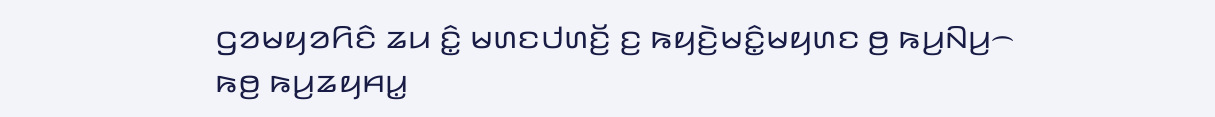ꤞꤤꤗꤟꤤꤖꤢꤨ ꤘꤣ ꤢꤨ꤭ ꤗꤛꤢꤓꤛꤢꤩ꤬ ꤢ꤬ ꤒꤟꤢꤧ꤬ꤗꤢꤨ꤭ꤗꤟꤛꤢ ꤥ꤬ ꤒꤣ꤬ꤡꤣ꤬꤮ ꤒꤥ꤬ ꤒꤣ꤬ꤘꤟꤌꤣ꤭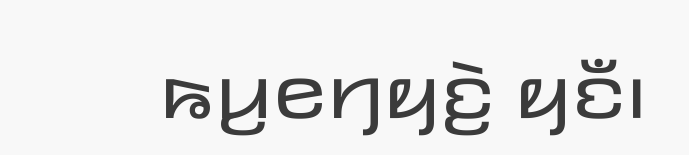ꤒꤣ꤬ꤕꤚꤟꤢꤧ꤬ ꤟꤢꤪ꤯